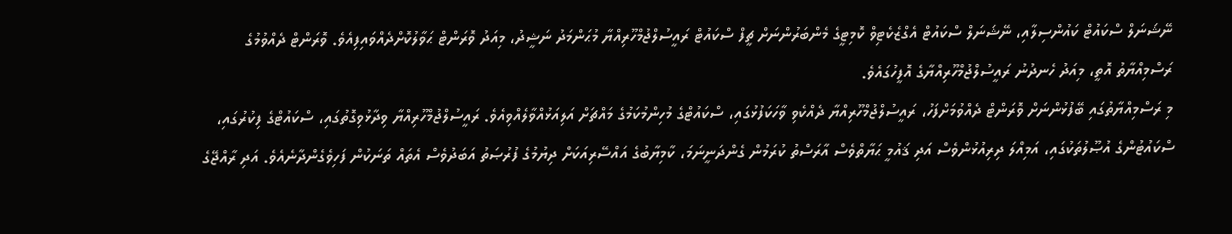ނޭޝަނަލް ސްކައުޓް ކައުންސިލާއި، ނޭޝަނަލް ސްކައުޓް އެގްޒެކެޓިވް ކޮމިޓީގެ މެންބަރުންނަށް ޗީފް ސްކައުޓް ރައީސުލްޖުމްހޫރިއްޔާ މުޙަންމަދު ނަޝީދު، މިއަދު ވޮރަންޓް ޙަވާލުކޮށްދެއްވައިފިއެވެ. ވޮރަންޓް ދެއްވުމުގެ ރަސްމިއްޔާތު އޮތީ، މިއަދު ހެނދުނު ރައީސުލްޖުމްހޫރިއްޔާގެ އޮފީހުގައެވެ.
މި ރަސްމިއްޔާތުގައި ބޭފުޅުންނަށް ވޮރަންޓް ދެއްވުމަށްފަހު، ރައީސުލްޖުމްހޫރިއްޔާ ދެއްކެވި ވާހަކަފުޅުގައި، ސްކައުޓްގެ މުހިންމުކަމުގެ މައްޗަށް އަލިއަޅުއްވާލެއްވިއެވެ. ރައީސުލްޖުމްހޫރިއްޔާ ވިދާޅުވިގޮތުގައި، ސްކައުޓްގެ ފިކުރުގައި، ސްކައުޓުންގެ އުޞޫލުތަކުގައި، އަމިއްލަ ދިރިއުޅުންވެސް އަދި ޤައުމީ ޙަޔާތްވެސް އާރަސްތު ކުރަމުން ގެންދަނީނަމަ، ކާމިޔާބުގެ އައްސޭރިއަކަށް ދިޔުމުގެ ފުރުޞަތު އަބަދުވެސް އެތައް ތަނަކުން ފަހިވެގެންދާނެއެވެ. އަދި ރާއްޖޭގެ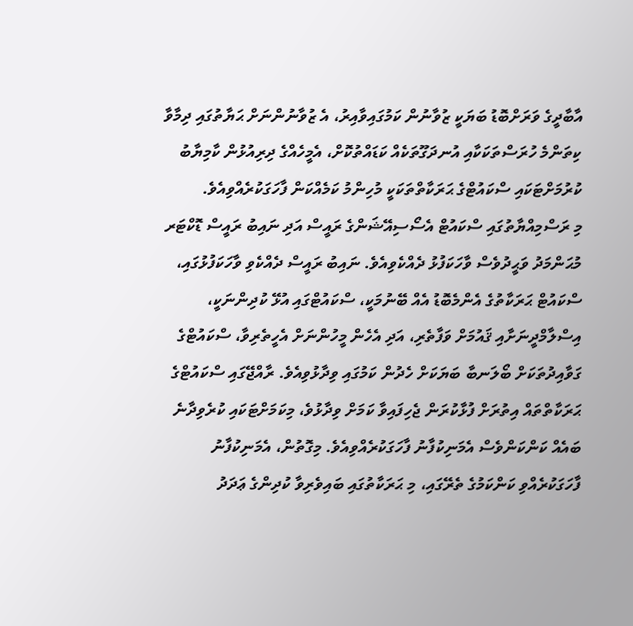އާބާދީގެ ވަރަށްބޮޑު ބަޔަކީ ޒުވާނުން ކަމުގައިވާއިރު، އެ ޒުވާނުންނަށް ޙަޔާތުގައި ދިމާވާ ކިތަންމެ ހުރަސްތަކަކާއި އުނދަގޫތަކެއް ކަޑައްތުކޮށް، އެމީހެއްގެ ދިރިއުޅުން ކާމިޔާބު ކުރުމަށްޓަކައި ސްކައުޓްގެ ޙަރަކާތްތަކަކީ މުހިންމު ކަމެއްކަން ފާހަގަކުރެއްވިއެވެ.
މި ރަސްމިއްޔާތުގައި ސްކައުޓް އެސޯސިއޭޝަންގެ ރައީސް އަދި ނައިބު ރައީސް ޑޮކްޓަރ މުޙަންމަދު ވަޙީދުވެސް ވާހަކަފުޅު ދެއްކެވިއެވެ. ނައިބު ރައީސް ދެއްކެވި ވާހަކަފުޅުގައި، ސްކައުޓް ޙަރަކާތުގެ އެންމެބޮޑު އެއް ބޭނުމަކީ، ސްކައުޓްގައި އުޅޭ ކުދިންނަކީ، އިސްލާމްދީނަށާއި ޤައުމަށް ވަފާތެރި، އަދި އެހެން މީހުންނަށް އެހީތެރިވާ، ސްކައުޓްގެ ގަވާއިދުތަކަށް ބޯލަނބާ ބަޔަކަށް ހެދުން ކަމުގައި ވިދާޅުވިއެވެ. ރާއްޖޭގައި ސްކައުޓްގެ ޙަރަކާތްތައް އިތުރަށް ފުޅާކުރަން ޖެހިފައިވާ ކަމަށް ވިދާޅުވެ، މިކަމަށްޓަކައި ކުރެވިދާނެ ބައެއް ކަންކަންވެސް އެމަނިކުފާނު ފާހަގަކުރެއްވިއެވެ. މިގޮތުން، އެމަނިކުފާނު ފާހަގަކުރެއްވި ކަންކަމުގެ ތެރޭގައި، މި ޙަރަކާތުގައި ބައިވެރިވާ ކުދިންގެ ޢަދަދު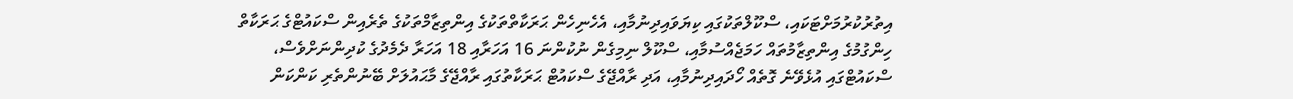އިތުރުކުރުމަށްޓަކައި، ސްކޫލްތަކުގައި ކިޔަވައިދިނުމާއި، އެހެނިހެން ޙަރަކާތްތަކުގެ އިންތިޒާމްތަކުގެ ތެރެއިން ސްކައުޓްގެ ޙަރަކާތް ހިންގުމުގެ އިންތިޒާމުތައް ހަމަޖެއްސުމާއި، ސްކޫލް ނިމިގެން ނުކުންނަ 16 އަހަރާއި 18 އަހަރާ ދެމެދުގެ ކުދިންނަށްވެސް، ސްކައުޓްގައި އުޅެވޭނެ ގޮތެއް ހޯދައިދިނުމާއި، އަދި ރާއްޖޭގެ ސްކައުޓް ޙަރަކާތުގައި ރާއްޖޭގެ މާޙައުލަށް ބޭނުންތެރި ކަންކަން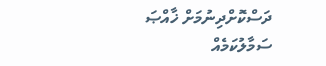ދަސްކޮށްދިނުމަށް ޚާއްޞަ ސަމާލުކަމެއް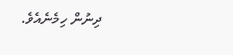ދިނުން ހިމެނެއެވެ.